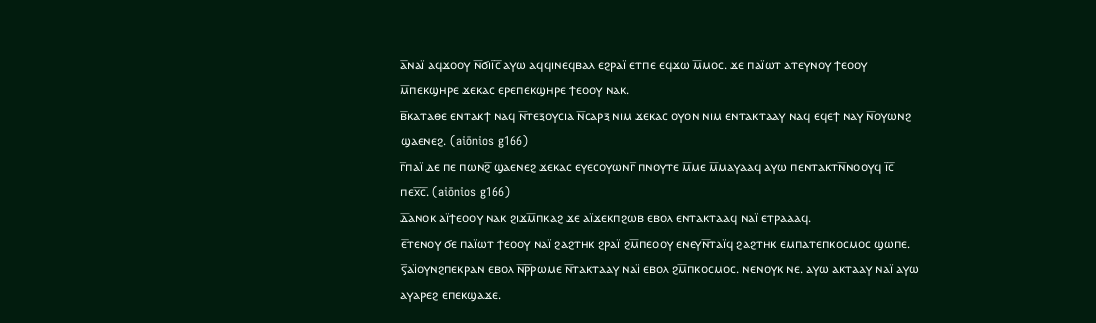ⲁ̅ⲛⲁⲓ̈ ⲁϥϫⲟⲟⲩ ⲛ̅ϭⲓⲓ̅ⲥ̅ ⲁⲩⲱ ⲁϥϥⲓⲛⲉϥⲃⲁⲗ ⲉϩⲣⲁⲓ̈ ⲉⲧⲡⲉ ⲉϥϫⲱ ⲙ̅ⲙⲟⲥ. ϫⲉ ⲡⲁⲓ̈ⲱⲧ ⲁⲧⲉⲩⲛⲟⲩ ϯⲉⲟⲟⲩ ⲙ̅ⲡⲉⲕϣⲏⲣⲉ ϫⲉⲕⲁⲥ ⲉⲣⲉⲡⲉⲕϣⲏⲣⲉ ϯⲉⲟⲟⲩ ⲛⲁⲕ.
ⲃ̅ⲕⲁⲧⲁⲑⲉ ⲉⲛⲧⲁⲕϯ ⲛⲁϥ ⲛ̅ⲧⲉⲝⲟⲩⲥⲓⲁ ⲛ̅ⲥⲁⲣⲝ ⲛⲓⲙ ϫⲉⲕⲁⲥ ⲟⲩⲟⲛ ⲛⲓⲙ ⲉⲛⲧⲁⲕⲧⲁⲁⲩ ⲛⲁϥ ⲉϥⲉϯ ⲛⲁⲩ ⲛ̅ⲟⲩⲱⲛϩ ϣⲁⲉⲛⲉϩ. (aiōnios g166)
ⲅ̅ⲡⲁⲓ̈ ⲇⲉ ⲡⲉ ⲡⲱⲛϩ̅ ϣⲁⲉⲛⲉϩ ϫⲉⲕⲁⲥ ⲉⲩⲉⲥⲟⲩⲱⲛⲅ̅ ⲡⲛⲟⲩⲧⲉ ⲙ̅ⲙⲉ ⲙ̅ⲙⲁⲩⲁⲁϥ ⲁⲩⲱ ⲡⲉⲛⲧⲁⲕⲧⲛ̅ⲛⲟⲟⲩϥ ⲓ̅ⲥ̅ ⲡⲉⲭ̅ⲥ̅. (aiōnios g166)
ⲇ̅ⲁⲛⲟⲕ ⲁⲓ̈ϯⲉⲟⲟⲩ ⲛⲁⲕ ϩⲓϫⲙ̅ⲡⲕⲁϩ ϫⲉ ⲁⲓ̈ϫⲉⲕⲡϩⲱⲃ ⲉⲃⲟⲗ ⲉⲛⲧⲁⲕⲧⲁⲁϥ ⲛⲁⲓ̈ ⲉⲧⲣⲁⲁⲁϥ.
ⲉ̅ⲧⲉⲛⲟⲩ ϭⲉ ⲡⲁⲓ̈ⲱⲧ ϯⲉⲟⲟⲩ ⲛⲁⲓ̈ ϩⲁϩⲧⲏⲕ ϩⲣⲁⲓ̈ ϩⲙ̅ⲡⲉⲟⲟⲩ ⲉⲛⲉⲩⲛ̅ⲧⲁⲓ̈ϥ ϩⲁϩⲧⲏⲕ ⲉⲙⲡⲁⲧⲉⲡⲕⲟⲥⲙⲟⲥ ϣⲱⲡⲉ.
ⲋ̅ⲁⲓ̈ⲟⲩⲛϩⲡⲉⲕⲣⲁⲛ ⲉⲃⲟⲗ ⲛ̅ⲣ̅ⲣⲱⲙⲉ ⲛ̅ⲧⲁⲕⲧⲁⲁⲩ ⲛⲁⲓ̈ ⲉⲃⲟⲗ ϩⲙ̅ⲡⲕⲟⲥⲙⲟⲥ. ⲛⲉⲛⲟⲩⲕ ⲛⲉ. ⲁⲩⲱ ⲁⲕⲧⲁⲁⲩ ⲛⲁⲓ̈ ⲁⲩⲱ ⲁⲩⲁⲣⲉϩ ⲉⲡⲉⲕϣⲁϫⲉ.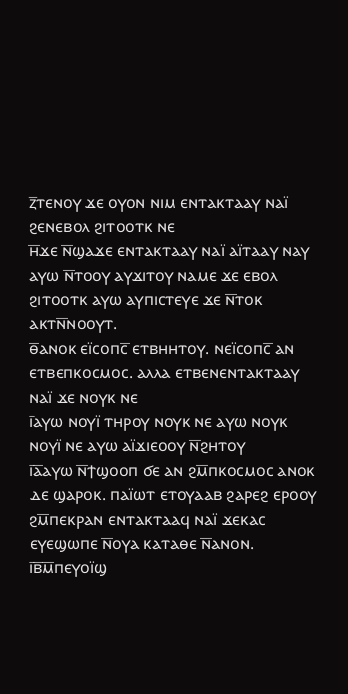ⲍ̅ⲧⲉⲛⲟⲩ ϫⲉ ⲟⲩⲟⲛ ⲛⲓⲙ ⲉⲛⲧⲁⲕⲧⲁⲁⲩ ⲛⲁⲓ̈ ϩⲉⲛⲉⲃⲟⲗ ϩⲓⲧⲟⲟⲧⲕ ⲛⲉ
ⲏ̅ϫⲉ ⲛ̅ϣⲁϫⲉ ⲉⲛⲧⲁⲕⲧⲁⲁⲩ ⲛⲁⲓ̈ ⲁⲓ̈ⲧⲁⲁⲩ ⲛⲁⲩ ⲁⲩⲱ ⲛ̅ⲧⲟⲟⲩ ⲁⲩϫⲓⲧⲟⲩ ⲛⲁⲙⲉ ϫⲉ ⲉⲃⲟⲗ ϩⲓⲧⲟⲟⲧⲕ ⲁⲩⲱ ⲁⲩⲡⲓⲥⲧⲉⲩⲉ ϫⲉ ⲛ̅ⲧⲟⲕ ⲁⲕⲧⲛ̅ⲛⲟⲟⲩⲧ.
ⲑ̅ⲁⲛⲟⲕ ⲉⲓ̈ⲥⲟⲡⲥ̅ ⲉⲧⲃⲏⲏⲧⲟⲩ. ⲛⲉⲓ̈ⲥⲟⲡⲥ̅ ⲁⲛ ⲉⲧⲃⲉⲡⲕⲟⲥⲙⲟⲥ. ⲁⲗⲗⲁ ⲉⲧⲃⲉⲛⲉⲛⲧⲁⲕⲧⲁⲁⲩ ⲛⲁⲓ̈ ϫⲉ ⲛⲟⲩⲕ ⲛⲉ
ⲓ̅ⲁⲩⲱ ⲛⲟⲩⲓ̈ ⲧⲏⲣⲟⲩ ⲛⲟⲩⲕ ⲛⲉ ⲁⲩⲱ ⲛⲟⲩⲕ ⲛⲟⲩⲓ̈ ⲛⲉ ⲁⲩⲱ ⲁⲓ̈ϫⲓⲉⲟⲟⲩ ⲛ̅ϩⲏⲧⲟⲩ
ⲓ̅ⲁ̅ⲁⲩⲱ ⲛ̅ϯϣⲟⲟⲡ ϭⲉ ⲁⲛ ϩⲙ̅ⲡⲕⲟⲥⲙⲟⲥ ⲁⲛⲟⲕ ⲇⲉ ϣⲁⲣⲟⲕ. ⲡⲁⲓ̈ⲱⲧ ⲉⲧⲟⲩⲁⲁⲃ ϩⲁⲣⲉϩ ⲉⲣⲟⲟⲩ ϩⲙ̅ⲡⲉⲕⲣⲁⲛ ⲉⲛⲧⲁⲕⲧⲁⲁϥ ⲛⲁⲓ̈ ϫⲉⲕⲁⲥ ⲉⲩⲉϣⲱⲡⲉ ⲛ̅ⲟⲩⲁ ⲕⲁⲧⲁⲑⲉ ⲛ̅ⲁⲛⲟⲛ.
ⲓ̅ⲃ̅ⲙ̅ⲡⲉⲩⲟⲓ̈ϣ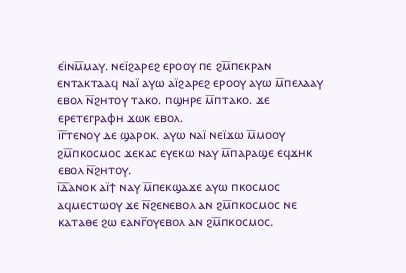ⲉⲓ̈ⲛⲙ̅ⲙⲁⲩ. ⲛⲉⲓ̈ϩⲁⲣⲉϩ ⲉⲣⲟⲟⲩ ⲡⲉ ϩⲙ̅ⲡⲉⲕⲣⲁⲛ ⲉⲛⲧⲁⲕⲧⲁⲁϥ ⲛⲁⲓ̈ ⲁⲩⲱ ⲁⲓ̈ϩⲁⲣⲉϩ ⲉⲣⲟⲟⲩ ⲁⲩⲱ ⲙ̅ⲡⲉⲗⲁⲁⲩ ⲉⲃⲟⲗ ⲛ̅ϩⲏⲧⲟⲩ ⲧⲁⲕⲟ. ⲡϣⲏⲣⲉ ⲙ̅ⲡⲧⲁⲕⲟ. ϫⲉ ⲉⲣⲉⲧⲉⲅⲣⲁⲫⲏ ϫⲱⲕ ⲉⲃⲟⲗ.
ⲓ̅ⲅ̅ⲧⲉⲛⲟⲩ ⲇⲉ ϣⲁⲣⲟⲕ. ⲁⲩⲱ ⲛⲁⲓ̈ ⲛⲉⲓ̈ϫⲱ ⲙ̅ⲙⲟⲟⲩ ϩⲙ̅ⲡⲕⲟⲥⲙⲟⲥ ϫⲉⲕⲁⲥ ⲉⲩⲉⲕⲱ ⲛⲁⲩ ⲙ̅ⲡⲁⲣⲁϣⲉ ⲉϥϫⲏⲕ ⲉⲃⲟⲗ ⲛ̅ϩⲏⲧⲟⲩ.
ⲓ̅ⲇ̅ⲁⲛⲟⲕ ⲁⲓ̈ϯ ⲛⲁⲩ ⲙ̅ⲡⲉⲕϣⲁϫⲉ ⲁⲩⲱ ⲡⲕⲟⲥⲙⲟⲥ ⲁϥⲙⲉⲥⲧⲱⲟⲩ ϫⲉ ⲛ̅ϩⲉⲛⲉⲃⲟⲗ ⲁⲛ ϩⲙ̅ⲡⲕⲟⲥⲙⲟⲥ ⲛⲉ ⲕⲁⲧⲁⲑⲉ ϩⲱ ⲉⲁⲛⲅ̅ⲟⲩⲉⲃⲟⲗ ⲁⲛ ϩⲙ̅ⲡⲕⲟⲥⲙⲟⲥ.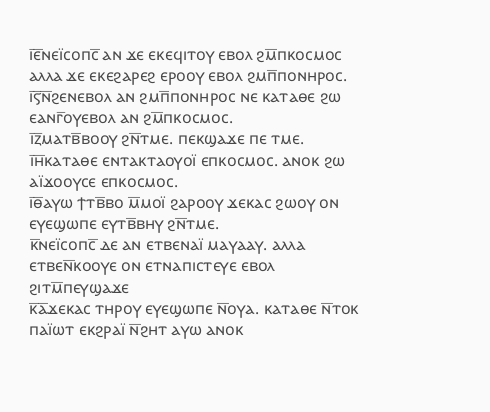ⲓ̅ⲉ̅ⲛⲉⲓ̈ⲥⲟⲡⲥ̅ ⲁⲛ ϫⲉ ⲉⲕⲉϥⲓⲧⲟⲩ ⲉⲃⲟⲗ ϩⲙ̅ⲡⲕⲟⲥⲙⲟⲥ ⲁⲗⲗⲁ ϫⲉ ⲉⲕⲉϩⲁⲣⲉϩ ⲉⲣⲟⲟⲩ ⲉⲃⲟⲗ ϩⲙⲡ̅ⲡⲟⲛⲏⲣⲟⲥ.
ⲓ̅ⲋ̅ⲛ̅ϩⲉⲛⲉⲃⲟⲗ ⲁⲛ ϩⲙⲡ̅ⲡⲟⲛⲏⲣⲟⲥ ⲛⲉ ⲕⲁⲧⲁⲑⲉ ϩⲱ ⲉⲁⲛⲅ̅ⲟⲩⲉⲃⲟⲗ ⲁⲛ ϩⲙ̅ⲡⲕⲟⲥⲙⲟⲥ.
ⲓ̅ⲍ̅ⲙⲁⲧⲃ̅ⲃⲟⲟⲩ ϩⲛ̅ⲧⲙⲉ. ⲡⲉⲕϣⲁϫⲉ ⲡⲉ ⲧⲙⲉ.
ⲓ̅ⲏ̅ⲕⲁⲧⲁⲑⲉ ⲉⲛⲧⲁⲕⲧⲁⲟⲩⲟⲓ̈ ⲉⲡⲕⲟⲥⲙⲟⲥ. ⲁⲛⲟⲕ ϩⲱ ⲁⲓ̈ϫⲟⲟⲩⲥⲉ ⲉⲡⲕⲟⲥⲙⲟⲥ.
ⲓ̅ⲑ̅ⲁⲩⲱ ϯⲧⲃ̅ⲃⲟ ⲙ̅ⲙⲟⲓ̈ ϩⲁⲣⲟⲟⲩ ϫⲉⲕⲁⲥ ϩⲱⲟⲩ ⲟⲛ ⲉⲩⲉϣⲱⲡⲉ ⲉⲩⲧⲃ̅ⲃⲏⲩ ϩⲛ̅ⲧⲙⲉ.
ⲕ̅ⲛⲉⲓ̈ⲥⲟⲡⲥ̅ ⲇⲉ ⲁⲛ ⲉⲧⲃⲉⲛⲁⲓ̈ ⲙⲁⲩⲁⲁⲩ. ⲁⲗⲗⲁ ⲉⲧⲃⲉⲛ̅ⲕⲟⲟⲩⲉ ⲟⲛ ⲉⲧⲛⲁⲡⲓⲥⲧⲉⲩⲉ ⲉⲃⲟⲗ ϩⲓⲧⲙ̅ⲡⲉⲩϣⲁϫⲉ
ⲕ̅ⲁ̅ϫⲉⲕⲁⲥ ⲧⲏⲣⲟⲩ ⲉⲩⲉϣⲱⲡⲉ ⲛ̅ⲟⲩⲁ. ⲕⲁⲧⲁⲑⲉ ⲛ̅ⲧⲟⲕ ⲡⲁⲓ̈ⲱⲧ ⲉⲕϩⲣⲁⲓ̈ ⲛ̅ϩⲏⲧ ⲁⲩⲱ ⲁⲛⲟⲕ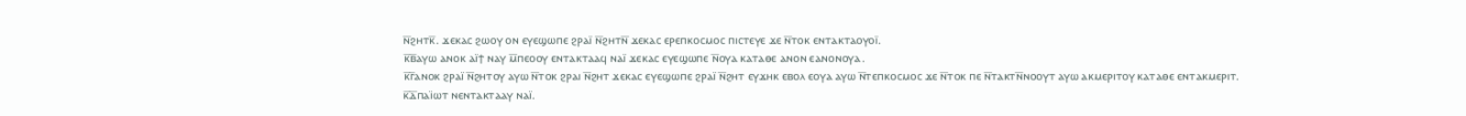ⲛ̅ϩⲏⲧⲕ̅. ϫⲉⲕⲁⲥ ϩⲱⲟⲩ ⲟⲛ ⲉⲩⲉϣⲱⲡⲉ ϩⲣⲁⲓ̈ ⲛ̅ϩⲏⲧⲛ̅ ϫⲉⲕⲁⲥ ⲉⲣⲉⲡⲕⲟⲥⲙⲟⲥ ⲡⲓⲥⲧⲉⲩⲉ ϫⲉ ⲛ̅ⲧⲟⲕ ⲉⲛⲧⲁⲕⲧⲁⲟⲩⲟⲓ̈.
ⲕ̅ⲃ̅ⲁⲩⲱ ⲁⲛⲟⲕ ⲁⲓ̈ϯ ⲛⲁⲩ ⲙ̅ⲡⲉⲟⲟⲩ ⲉⲛⲧⲁⲕⲧⲁⲁϥ ⲛⲁⲓ̈ ϫⲉⲕⲁⲥ ⲉⲩⲉϣⲱⲡⲉ ⲛ̅ⲟⲩⲁ ⲕⲁⲧⲁⲑⲉ ⲁⲛⲟⲛ ⲉⲁⲛⲟⲛⲟⲩⲁ.
ⲕ̅ⲅ̅ⲁⲛⲟⲕ ϩⲣⲁⲓ̈ ⲛ̅ϩⲏⲧⲟⲩ ⲁⲩⲱ ⲛ̅ⲧⲟⲕ ϩⲣⲁⲓ ⲛ̅ϩⲏⲧ ϫⲉⲕⲁⲥ ⲉⲩⲉϣⲱⲡⲉ ϩⲣⲁⲓ̈ ⲛ̅ϩⲏⲧ ⲉⲩϫⲏⲕ ⲉⲃⲟⲗ ⲉⲟⲩⲁ ⲁⲩⲱ ⲛ̅ⲧⲉⲡⲕⲟⲥⲙⲟⲥ ϫⲉ ⲛ̅ⲧⲟⲕ ⲡⲉ ⲛ̅ⲧⲁⲕⲧⲛ̅ⲛⲟⲟⲩⲧ ⲁⲩⲱ ⲁⲕⲙⲉⲣⲓⲧⲟⲩ ⲕⲁⲧⲁⲑⲉ ⲉⲛⲧⲁⲕⲙⲉⲣⲓⲧ.
ⲕ̅ⲇ̅ⲡⲁⲓ̈ⲱⲧ ⲛⲉⲛⲧⲁⲕⲧⲁⲁⲩ ⲛⲁⲓ̈.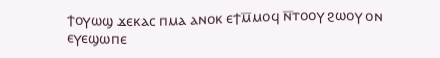ϯⲟⲩⲱϣ ϫⲉⲕⲁⲥ ⲡⲙⲁ ⲁⲛⲟⲕ ⲉϯⲙ̅ⲙⲟϥ ⲛ̅ⲧⲟⲟⲩ ϩⲱⲟⲩ ⲟⲛ ⲉⲩⲉϣⲱⲡⲉ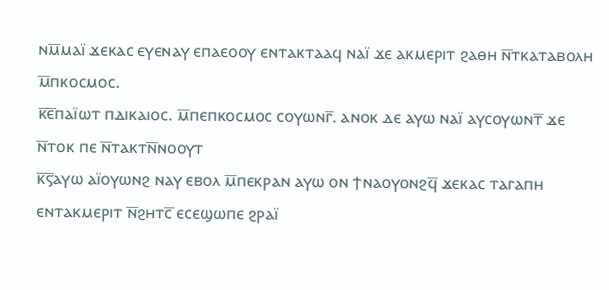ⲛⲙ̅ⲙⲁⲓ̈ ϫⲉⲕⲁⲥ ⲉⲩⲉⲛⲁⲩ ⲉⲡⲁⲉⲟⲟⲩ ⲉⲛⲧⲁⲕⲧⲁⲁϥ ⲛⲁⲓ̈ ϫⲉ ⲁⲕⲙⲉⲣⲓⲧ ϩⲁⲑⲏ ⲛ̅ⲧⲕⲁⲧⲁⲃⲟⲗⲏ ⲙ̅ⲡⲕⲟⲥⲙⲟⲥ.
ⲕ̅ⲉ̅ⲡⲁⲓ̈ⲱⲧ ⲡⲇⲓⲕⲁⲓⲟⲥ. ⲙ̅ⲡⲉⲡⲕⲟⲥⲙⲟⲥ ⲥⲟⲩⲱⲛⲅ̅. ⲁⲛⲟⲕ ⲇⲉ ⲁⲩⲱ ⲛⲁⲓ̈ ⲁⲩⲥⲟⲩⲱⲛⲧ̅ ϫⲉ ⲛ̅ⲧⲟⲕ ⲡⲉ ⲛ̅ⲧⲁⲕⲧⲛ̅ⲛⲟⲟⲩⲧ
ⲕ̅ⲋ̅ⲁⲩⲱ ⲁⲓ̈ⲟⲩⲱⲛϩ ⲛⲁⲩ ⲉⲃⲟⲗ ⲙ̅ⲡⲉⲕⲣⲁⲛ ⲁⲩⲱ ⲟⲛ ϯⲛⲁⲟⲩⲟⲛϩϥ̅ ϫⲉⲕⲁⲥ ⲧⲁⲅⲁⲡⲏ ⲉⲛⲧⲁⲕⲙⲉⲣⲓⲧ ⲛ̅ϩⲏⲧⲥ̅ ⲉⲥⲉϣⲱⲡⲉ ϩⲣⲁⲓ̈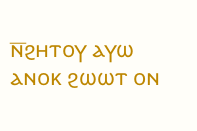ⲛ̅ϩⲏⲧⲟⲩ ⲁⲩⲱ ⲁⲛⲟⲕ ϩⲱⲱⲧ ⲟⲛ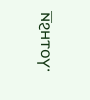ⲛ̅ϩⲏⲧⲟⲩ·